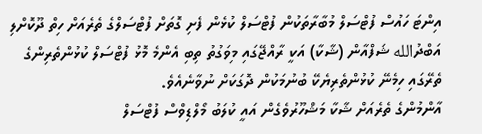އިންޓަ ހައުސް ފުޓްސަލް މުބާރާތަކުން ފުޓްސަލް ކުޅެން ފެށި ގޮތަށް ފުޓްސަލްގެ ތެރެއަށް ހިތް ދޫކޮށްލި އަބްދުالله ޝަފްއާން (ޝާކާ) އަކީ ރާއްޖޭގައި މިވަގުތު ތިބި އެންމެ މޮޅު ފުޓްސަލް ކުޅުންތެރިންގެ ތެރޭގައި ހިމެނޭ ކުޅުންތެރިޔެކޭ ބުނުމަކުން ދޮގަކަށް ނުވާނެއެވެ.
އާންމުންގެ ތެރެއަށް ޝާކާ މަޝްހޫރުވެގެން އައީ ކުލަބު މޯލްޑިވްސް ފުޓްސަލް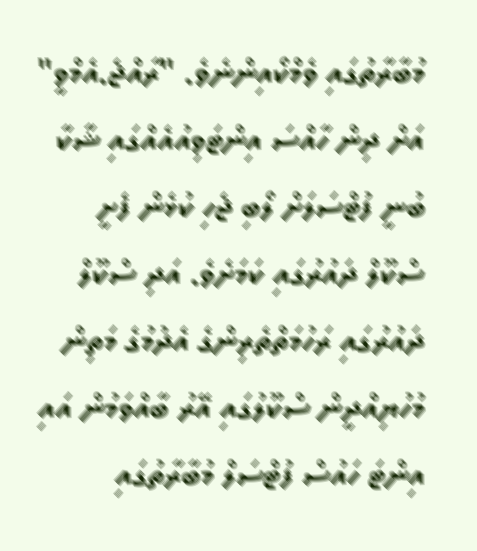މުބާރާތުގައި ވެމްކޯއިންނެވެ. "ރާއްޖެ.އެމްވީ" އަށް ދިން ހާއްސަ އިންޓަވިއުއެއްގައި ޝާކާ ބުނީ ފުޓްސަލަށް ލޯބި ޖެހި ކުޅެން ފެށީ ސްކޫލް ދައުރުގައި ކަމަށެވެ. އަދި ސްކޫލް ދައުރުގައި ރަހުމަތްތެރިންގެ އެދުމުގެ މަތިން މުހުޔިއްދީން ސްކޫލުގައި އޭރު ބާއްވަމުން އައި އިންޓަ ހައުސް ފުޓްސަލް މުބާރާތުގައި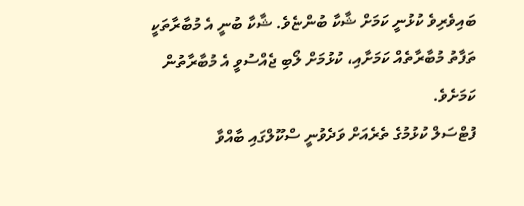ބައިވެރިވެ ކުޅުނީ ކަމަށް ޝާކާ ބުންޏެވެ. ޝާކާ ބުނީ އެ މުބާރާތަކީ ތަފާތު މުބާރާތެއް ކަމަށާއި، ކުޅުމަށް ލޯބި ޖެއްސުވީ އެ މުބާރާތުން ކަމަށެވެ.
ފުޓްސަލް ކުޅުމުގެ ތެރެއަށް ވަދެވުނީ ސްކޫލްގައި ބާއްވާ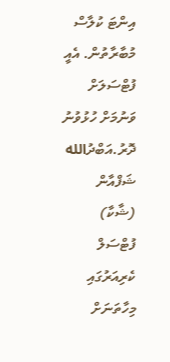އިންޓަ ކުލާސް މުބާރާތުން. އެއީ ފުޓްސަލަށް ވަނުމަށް ހުޅުވުނު ދޮރު.އަބްދުالله ޝަފްއާން (ޝާކާ)
ފުޓްސަލް ކެރިއަރުގައި މިހާތަނަށް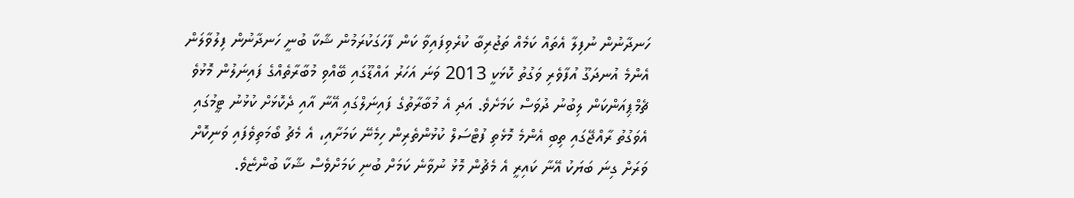ހަނދާނުން ނުފިލާ އެތައް ކަމެއް ތަޖުރިބާ ކުރެވިފައިވާ ކަން ފާހަގަކުރަމުން ޝާކާ ބުނީ ހަނދާނުން ފިލުވާލަން އެންމެ އުނދަގޫ އުފާވެރި ވަގުތު ކޮޅަކީ 2013 ވަނަ އަހަރު އައްޑޫގައި ބޭއްވި މުބާރާތެއްގެ ފައިނަލުން މޮޅުވެ ޗެމްޕިއަންކަން ލިބުނު ދުވަސް ކަމަށެވެ. އަދި އެ މުބާރާތުގެ ފައިނަލްގައި އޭނާ އާއި ދެކޮޅަށް ކުޅުނު ޓީމުގައި އެވަގުތު ރާއްޖޭގައި ތިބި އެންމެ މޮޅެތި ފުޓްސަލް ކުޅުންތެރިން ހިމެނޭ ކަމަށާއި، އެ މެޗު ބޯމަތިވެފައި ވަނިކޮށް ވަރަށް ގިނަ ބަޔަކު އޭނާ ކައިރީ އެ މެޗުން މޮޅު ނުވާނެ ކަމަށް ބުނި ކަމަށްވެސް ޝާކާ ބުންޏެވެ.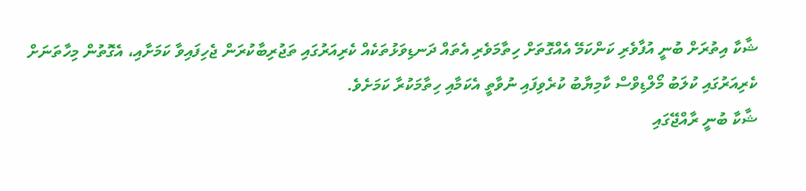ޝާކާ އިތުރަށް ބުނީ އުފާވެރި ކަންކަމޭ އެއްގޮތަށް ހިތާމަވެރި އެތައް ދަނޑިވަޅުތަކެއް ކެރިއަރުގައި ތަޖުރިބާކުރަން ޖެހިފައިވާ ކަމަށާއި، އެގޮތުން މިހާތަނަށް ކެރިއަރުގައި ކުލަބު މޯލްޑިވްސް ކާމިޔާބު ކުރެވިފައި ނުވާތީ އެކަމާއި ހިތާމަކުރާ ކަމަށެވެ.
ޝާކާ ބުނީ ރާއްޖޭގައި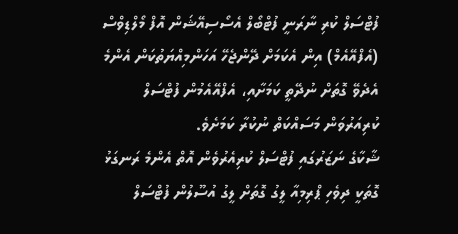ފުޓްސަލް ކުރި ނާރަނީ ފުޓްބޯލް އެސޯސިއޭޝަން އޮފް މޯލްޑިވްސް (އެފްއޭއެމް) އިން އެކަމަށް ދޭންޖެހޭ އަހަންމިއްޔަތުކަން އެންމެ އެދެވޭ ގޮތަށް ނުދޭތީ ކަމަށާއި، އެފްއޭއެމުން ފުޓްސަލް ކުރިއަރުވަން މަސައްކަތް ނުކުރާ ކަމަށެވެ.
ޝާކާގެ ނަޒަރުގައި ފުޓްސަލް ކުރިއެރުވެން އޮތް އެންމެ ރަނގަޅު ގޮތަކީ ދިވެހި ޕްރިމިއާ ލީގު ގޮތަށް ލީގު އުސޫލުން ފުޓްސަލް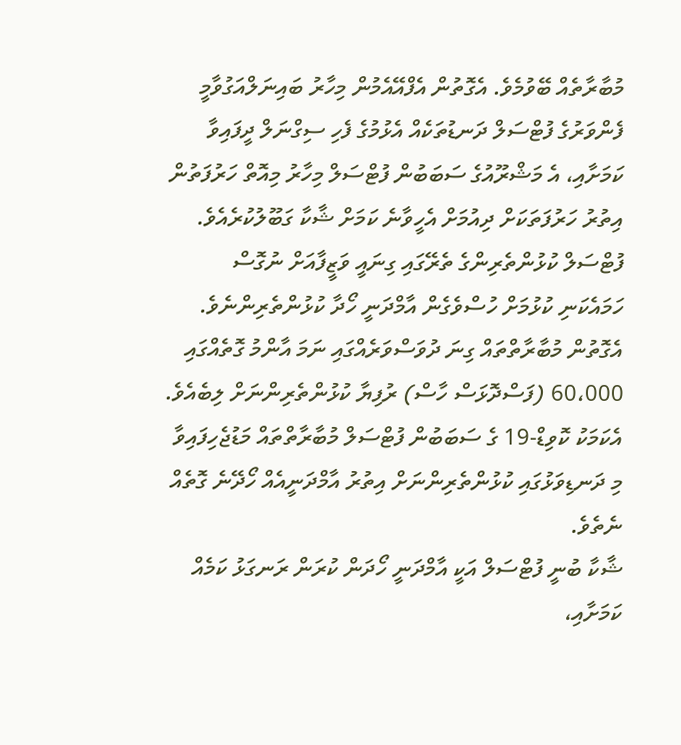މުބާރާތެއް ބޭވުމެވެ. އެގޮތުން އެފްއޭއެމުން މިހާރު ބައިނަލްއަގުވާމީ ފެންވަރުގެ ފުޓްސަލް ދަނޑުތަކެއް އެޅުމުގެ ފެހި ސިގްނަލް ދީފައިވާ ކަމަށާއި، އެ މަޝްރޫއުގެ ސަބަބުން ފުޓްސަލް މިހާރު މިއޮތް ހަރުފަތުން އިތުރު ހަރުފަތަކަށް ދިއުމަށް އެހީވާނެ ކަމަށް ޝާކާ ގަބޫލުކުރެއެވެ.
ފުޓްސަލް ކުޅުންތެރިންގެ ތެރޭގައި ގިނައީ ވަޒީފާއަށް ނުގޮސް ހަމައެކަނި ކުޅުމަށް ހުސްވެގެން އާމްދަނީ ހޯދާ ކުޅުންތެރިންނެވެ. އެގޮތުން މުބާރާތްތައް ގިނަ ދުވަސްވަރެއްގައި ނަމަ އާންމު ގޮތެއްގައި 60،000 (ފަސްދޮޅަސް ހާސް) ރުފިޔާ ކުޅުންތެރިންނަށް ލިބެއެވެ. އެކަމަކު ކޮވިޑް-19 ގެ ސަބަބުން ފުޓްސަލް މުބާރާތްތައް މަޑުޖެހިފައިވާ މި ދަނޑިވަޅުގައި ކުޅުންތެރިންނަށް އިތުރު އާމްދަނީއެއް ހޯދޭނެ ގޮތެއް ނެތެވެ.
ޝާކާ ބުނީ ފުޓްސަލް އަކީ އާމްދަނީ ހޯދަން ކުރަން ރަނގަޅު ކަމެއް ކަމަށާއި،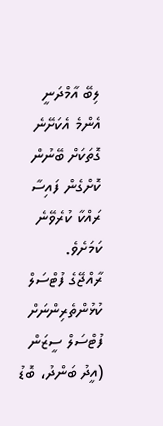ލިބޭ އާމްދަނީ އެންމެ އެކަށޭނެ ގޮތަކަށް ބޭނުން ކޮށްގެން ފައިސާ ރައްކާ ކުރެވޭނެ ކަމަށެވެ.
ރާއްޖޭގެ ފުޓްސަލް ކުޅުންތެރިންނަށް ފުޓްސަލް ސީޒަން (އީދު ބަންދު، ބޮޑު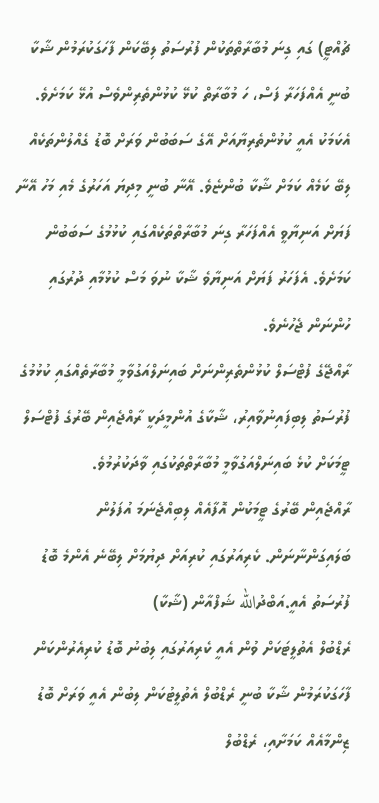ޗުއްޓީ) ގައި ގިނަ މުބާރާތްތަކުން ފުރުސަތު ލިބޭކަން ފާހަގަކުރަމުން ޝާކާ ބުނީ އެއްފަހަރާ ފަސް، ހަ މުބާރާތް ކުޅޭ ކުޅުންތެރިންވެސް އުޅޭ ކަމަށެވެ. އެކަމަކު އެއީ ކުޅުންތެރިޔާއަށް އޭގެ ސަބަބުން ވަރަށް ބޮޑު ގެއްލުންތަކެއް ލިބޭ ކަމެއް ކަމަށް ޝާކާ ބުންޏެވެ. އޭނާ ބުނީ މިދިޔަ އަހަރުގެ މެއި މަހު އޭނާ ފަޔަށް އަނިޔާވީ އެއްފަހަރާ ގިނަ މުބާރާތްތަކެއްގައި ކުޅުމުގެ ސަބަބުން ކަމަށެވެ. އެފަހަރު ފަޔަށް އަނިޔާވެ ޝާކާ ނުވަ މަސް ކުޅުމާއި ދުރުގައި ހުންނަން ޖެހުނެވެ.
ރާއްޖޭގެ ފުޓްސަލް ކުޅުންތެރިންނަށް ބައިނަލްއަގުވާމީ މުބާރާތެއްގައި ކުޅުމުގެ ފުރުސަތު ލިބިފައިނުވާއިރު، ޝާކާގެ އުންމީދަކީ ރާއްޖެއިން ބޭރުގެ ފުޓްސަލް ޓީމަކަށް ކުޅެ ބައިނަލްއަގުވާމީ މުބާރާތްތަކުގައި ވާދަކުރުމުވެ.
ރާއްޖެއިން ބޭރުގެ ޓީމަކުން އޮފާއެއް ލިބިއްޖެނަމަ އުފަލުން ބަލައިގަންނާނަން. ކެރިއަރުގައި ކުރިއަށް ދިޔުމަށް ލިބޭނެ އެންމެ ބޮޑު ފުރުސަތު އެއީ.އަބްދުالله ޝަފްއާން (ޝާކާ)
ރެޑްބުލް އެތުލީޓަކަށް ވުން އެއީ ކެރިއަރުގައި ލިބުނު ބޮޑު ކުރިއެރުންކަން ފާހަގަކުރަމުން ޝާކާ ބުނީ ރެޑްބުލް އެތުލީޓުކަން ލިބުން އެއީ ވަރަށް ބޮޑު ޒިންމާއެއް ކަމަށާއި، ރެޑްބުލް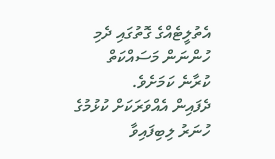އެތުލީޓެއްގެ ގޮތުގައި ދެމި ހުންނަން މަސައްކަތް ކުރާނެ ކަމަށެވެ.
ދެފައިން އެއްވަރަކަށް ކުޅުމުގެ ހުނަރު ލިބިފައިވާ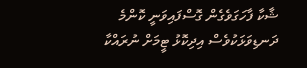ޝާކާ ފާހަގަވެގެން ގޮސްފައިވަނީ ކޮންމެ ދަނޑިވަޅަކުވެސް އިދިކޮޅު ޓީމަށް ނުރައްކާ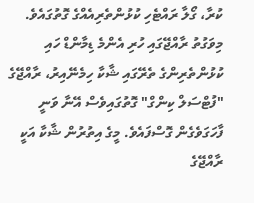ކުރާ، ގޯލާ ރައްޓެހި ކުޅުންތެރިއެއްގެ ގޮތުގައެވެ.
މިވަގުތު ރާއްޖޭގައި ހުރި އެންމެ ޑިމާންޑް ހައި ކުޅުންތެރިންގެ ތެރޭގައި ޝާކާ ހިމެނޭއިރު، ރާއްޖޭގެ "ފުޓްސަލް ކިންގް" ގޮތުގައިވެސް އޭނާ ވަނީ ފާހަގަވެގެން ގޮސްފައެވެ. މީގެ އިތުރުން ޝާކާ އަކީ ރާއްޖޭގެ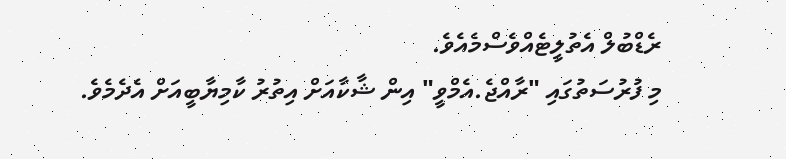ރެޑްބުލް އެތުލީޓެއްވެސްމެއެވެ.
މި ފުރުސަތުގައި "ރާއްޖެ.އެމްވީ" އިން ޝާކާއަށް އިތުރު ކާމިޔާބީއަށް އެދެމެވެ.